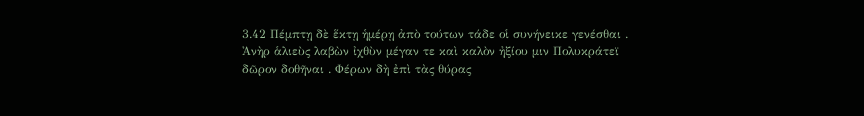3.42 Πέμπτῃ δὲ ἕκτῃ ἡμέρῃ ἀπὸ τούτων τάδε οἱ συνήνεικε γενέσθαι . Ἀνὴρ ἁλιεὺς λαβὼν ἰχθὺν μέγαν τε καὶ καλὸν ἠξίου μιν Πολυκράτεϊ δῶρον δοθῆναι . Φέρων δὴ ἐπὶ τὰς θύρας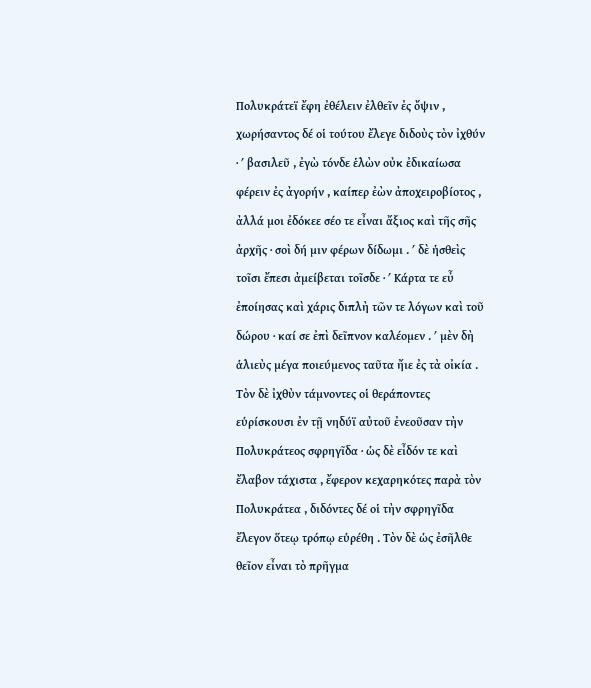Πολυκράτεϊ ἔφη ἐθέλειν ἐλθεῖν ἐς ὄψιν , χωρήσαντος δέ οἱ τούτου ἔλεγε διδοὺς τὸν ἰχθύν · ʹ βασιλεῦ , ἐγὼ τόνδε ἑλὼν οὐκ ἐδικαίωσα φέρειν ἐς ἀγορήν , καίπερ ἐὼν ἀποχειροβίοτος , ἀλλά μοι ἐδόκεε σέο τε εἶναι ἄξιος καὶ τῆς σῆς ἀρχῆς · σοὶ δή μιν φέρων δίδωμι . ʹ δὲ ἡσθεὶς τοῖσι ἔπεσι ἀμείβεται τοῖσδε · ʹ Κάρτα τε εὖ ἐποίησας καὶ χάρις διπλὴ τῶν τε λόγων καὶ τοῦ δώρου · καί σε ἐπὶ δεῖπνον καλέομεν . ʹ μὲν δὴ ἁλιεὺς μέγα ποιεύμενος ταῦτα ἤιε ἐς τὰ οἰκία . Τὸν δὲ ἰχθὺν τάμνοντες οἱ θεράποντες εὑρίσκουσι ἐν τῇ νηδύϊ αὐτοῦ ἐνεοῦσαν τὴν Πολυκράτεος σφρηγῖδα · ὡς δὲ εἶδόν τε καὶ ἔλαβον τάχιστα , ἔφερον κεχαρηκότες παρὰ τὸν Πολυκράτεα , διδόντες δέ οἱ τὴν σφρηγῖδα ἔλεγον ὅτεῳ τρόπῳ εὑρέθη . Τὸν δὲ ὡς ἐσῆλθε θεῖον εἶναι τὸ πρῆγμα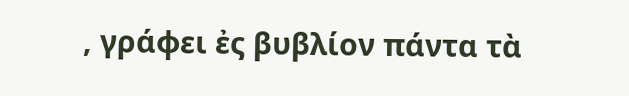, γράφει ἐς βυβλίον πάντα τὰ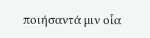ποιήσαντά μιν οἷα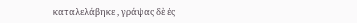καταλελάβηκε , γράψας δὲ ἐς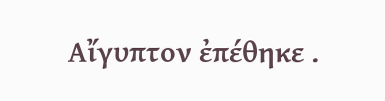Αἴγυπτον ἐπέθηκε .